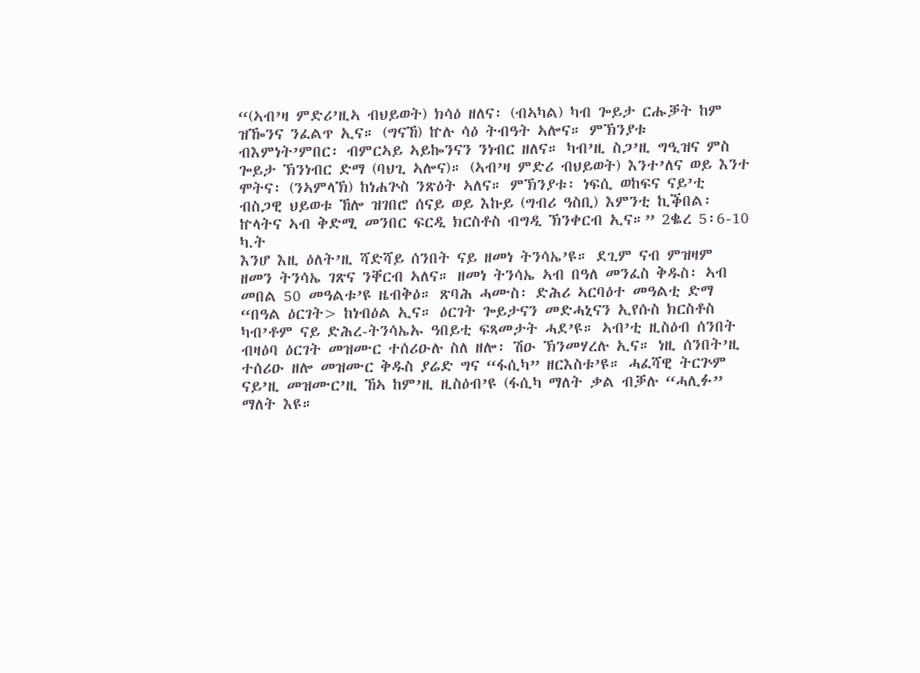“(ኣብ’ዛ ምድሪ’ዚኣ ብህይወት) ክሳዕ ዘለና፡ (ብኣካል) ካብ ጐይታ ርሑቓት ከም ዝዀንና ንፈልጥ ኢና። (ግናኸ) ኵሉ ሳዕ ትብዓት ኣሎና። ምኽንያቱ ብእምነት’ምበር፡ ብምርኣይ ኣይኰንናን ንነብር ዘለና። ካብ’ዚ ስጋ’ዚ ግዒዝና ምስ ጐይታ ኽንነብር ድማ (ባህጊ ኣሎና)። (ኣብ’ዛ ምድሪ ብህይወት) እንተ’ለና ወይ እንተ ሞትና፡ (ንኣምላኽ) ከነሐጕስ ንጽዕት ኣለና። ምኽንያቱ፡ ነፍሲ ወከፍና ናይ’ቲ ብስጋዊ ህይወቱ ኸሎ ዝገበሮ ሰናይ ወይ እኩይ (ግብሪ ዓስቢ) እምንቲ ኪቕበል፡ ኵላትና ኣብ ቅድሚ መንበር ፍርዲ ክርስቶስ ብግዲ ኽንቀርብ ኢና።” 2ቈረ 5፡6-10 ካ.ት
እንሆ እዚ ዕለት’ዚ ሻድሻይ ሰንበት ናይ ዘመነ ትንሳኤ’ዩ። ደጊም ናብ ምዝዛም ዘመን ትንሳኤ ገጽና ንቐርብ ኣለና። ዘመነ ትንሳኤ ኣብ በዓለ መንፈስ ቅዱስ፡ ኣብ መበል 50 መዓልቱ’ዩ ዜብቅዕ። ጽባሕ ሓሙስ፡ ድሕሪ ኣርባዕተ መዓልቲ ድማ “በዓል ዕርገት> ከነብዕል ኢና። ዕርገት ጐይታናን መድሓኒናን ኢየሱስ ክርስቶስ ካብ’ቶም ናይ ድሕረ-ትንሳኤኡ ዓበይቲ ፍጻመታት ሓደ’ዩ። ኣብ’ቲ ዚስዕብ ሰንበት ብዛዕባ ዕርገት መዝሙር ተሰሪዑሉ ስለ ዘሎ፡ ሽዑ ኽንመሃረሉ ኢና። ነዚ ሰንበት’ዚ ተሰሪዑ ዘሎ መዝሙር ቅዱስ ያሬድ ግና “ፋሲካ” ዘርእስቱ’ዩ። ሓፈሻዊ ትርጕም ናይ’ዚ መዝሙር’ዚ ኸኣ ከም’ዚ ዚስዕብ’ዩ (ፋሲካ ማለት ቃል ብቓሉ “ሓሊፉ” ማለት እዩ።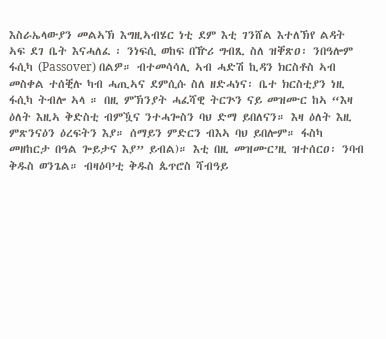እስራኤላውያን መልኣኽ እግዚኣብሄር ነቲ ደም እቲ ገንሸል እተለኽየ ልዳት ኣፍ ደገ ቤት እናሓለፈ ፡ ንነፍሲ ወከፍ በዅሪ ግብጺ ስለ ዝቐጽዐ፡ ንበዓሎም ፋሲካ (Passover) በልዎ። ብተመሳሳሊ ኣብ ሓድሽ ኪዳን ክርስቶስ ኣብ መስቀል ተሰቒሉ ካብ ሓጢኣና ደምሲሱ ስለ ዘድሓነና፡ ቤተ ክርስቲያን ነዚ ፋሲካ ትብሎ ኣላ ። በዚ ምኽንያት ሓፈሻዊ ትርጕን ናይ መዝሙር ከኣ “እዛ ዕለት እዚኣ ቅድስቲ ብምዃና ንተሓጐስን ባህ ድማ ይበለናን። እዛ ዕለት እዚ ምጽንናዕን ዕረፍትን እያ። ሰማይን ምድርን ብእኣ ባህ ይበሎም። ፋስካ መዘከርታ በዓል ጐይታና እያ” ይብል)። እቲ በዚ መዝሙር’ዚ ዝተሰርዐ፡ ንባብ ቅዱስ ወንጌል። ብዛዕባ’ቲ ቅዱስ ጴጥሮስ ሻብዓይ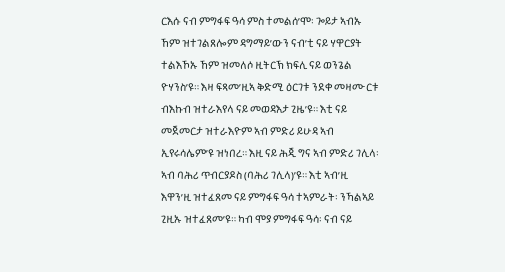ርእሱ ናብ ምግፋፍ ዓሳ ምስ ተመልሰ’ሞ፡ ጐይታ ኣብኡ ኸም ዝተገልጸሎም ዳግማይ’ውን ናብ’ቲ ናይ ሃዋርያት ተልእኾኡ ኸም ዝመለሶ ዚትርኽ ክፍሊ ናይ ወንጌል ዮሃንስ’ዩ። እዛ ፍጻመ’ዚኣ ቅድሚ ዕርገቱ ንደቀ መዛሙርቱ ብእኩብ ዝተራእየላ ናይ መወዳእታ ጊዜ’ዩ። እቲ ናይ መጀመርታ ዝተራእዮም ኣብ ምድሪ ይሁዳ ኣብ ኢየሩሳሌም’ዩ ዝነበረ። እዚ ናይ ሕጂ ግና ኣብ ምድሪ ገሊላ፡ ኣብ ባሕሪ ጥብርያዶስ (ባሕሪ ገሊላ)’ዩ። እቲ ኣብ’ዚ እዋን’ዚ ዝተፈጸመ ናይ ምግፋፍ ዓሳ ተኣምራት፡ ንኻልኣይ ጊዚኡ ዝተፈጸመ’ዩ። ካብ ሞያ ምግፋፍ ዓሳ፡ ናብ ናይ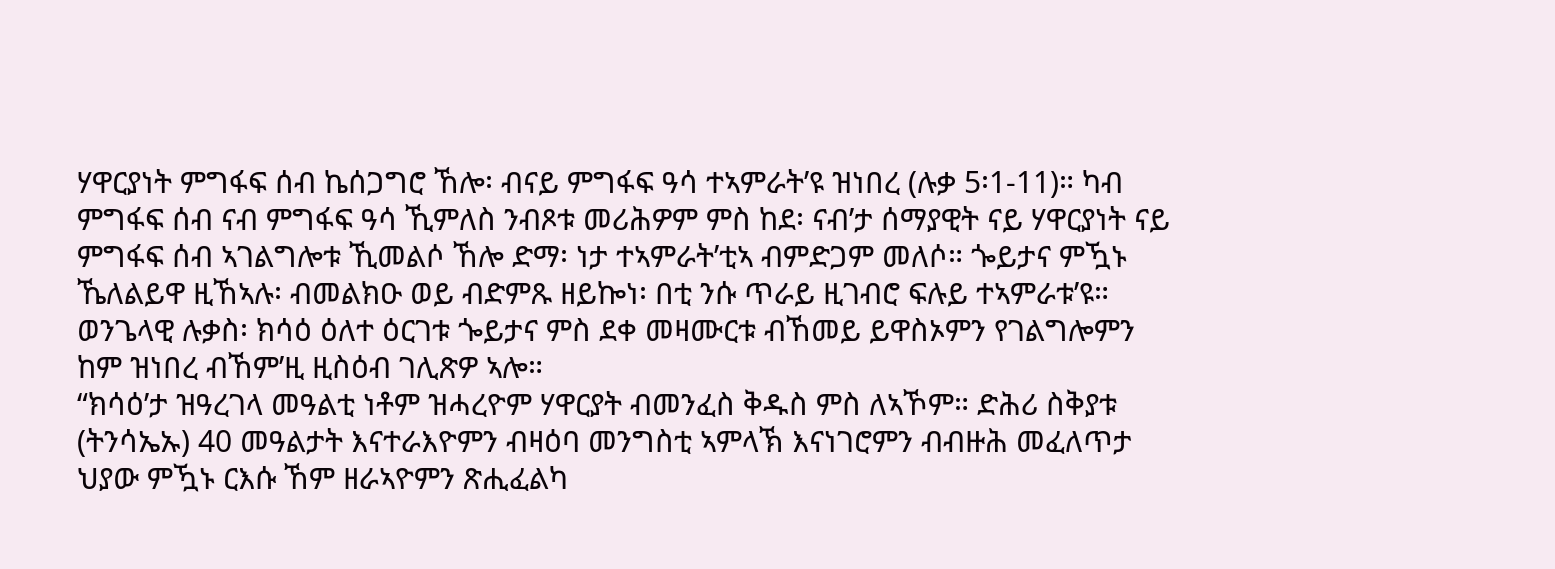ሃዋርያነት ምግፋፍ ሰብ ኬሰጋግሮ ኸሎ፡ ብናይ ምግፋፍ ዓሳ ተኣምራት’ዩ ዝነበረ (ሉቃ 5፡1-11)። ካብ ምግፋፍ ሰብ ናብ ምግፋፍ ዓሳ ኺምለስ ንብጾቱ መሪሕዎም ምስ ከደ፡ ናብ’ታ ሰማያዊት ናይ ሃዋርያነት ናይ ምግፋፍ ሰብ ኣገልግሎቱ ኺመልሶ ኸሎ ድማ፡ ነታ ተኣምራት’ቲኣ ብምድጋም መለሶ። ጐይታና ምዃኑ ኼለልይዋ ዚኸኣሉ፡ ብመልክዑ ወይ ብድምጹ ዘይኰነ፡ በቲ ንሱ ጥራይ ዚገብሮ ፍሉይ ተኣምራቱ’ዩ። ወንጌላዊ ሉቃስ፡ ክሳዕ ዕለተ ዕርገቱ ጐይታና ምስ ደቀ መዛሙርቱ ብኸመይ ይዋስኦምን የገልግሎምን ከም ዝነበረ ብኸም’ዚ ዚስዕብ ገሊጽዎ ኣሎ።
“ክሳዕ’ታ ዝዓረገላ መዓልቲ ነቶም ዝሓረዮም ሃዋርያት ብመንፈስ ቅዱስ ምስ ለኣኾም። ድሕሪ ስቅያቱ (ትንሳኤኡ) 40 መዓልታት እናተራእዮምን ብዛዕባ መንግስቲ ኣምላኽ እናነገሮምን ብብዙሕ መፈለጥታ ህያው ምዃኑ ርእሱ ኸም ዘራኣዮምን ጽሒፈልካ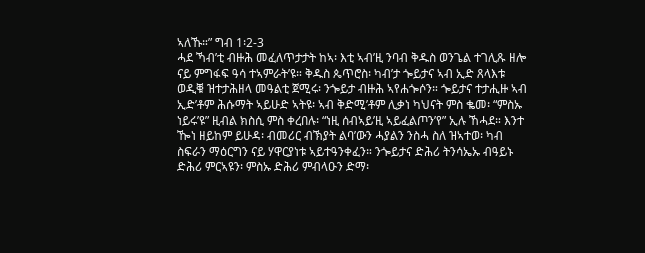ኣለኹ።” ግብ 1፡2-3
ሓደ ኻብ’ቲ ብዙሕ መፈለጥታታት ከኣ፡ እቲ ኣብ’ዚ ንባብ ቅዱስ ወንጌል ተገሊጹ ዘሎ ናይ ምግፋፍ ዓሳ ተኣምራት’ዩ። ቅዱስ ጴጥሮስ፡ ካብ’ታ ጐይታና ኣብ ኢድ ጸላእቱ ወዲቑ ዝተታሕዘላ መዓልቲ ጀሚሩ፡ ንጐይታ ብዙሕ ኣየሐጐሶን። ጐይታና ተታሒዙ ኣብ ኢድ’ቶም ሕሱማት ኣይሁድ ኣትዩ፡ ኣብ ቅድሚ’ቶም ሊቃነ ካህናት ምስ ቈመ፡ “ምስኡ ነይሩ’ዩ” ዚብል ክስሲ ምስ ቀረበሉ፡ “ነዚ ሰብኣይ’ዚ ኣይፈልጦን’የ” ኢሉ ኸሓደ። እንተ ዀነ ዘይከም ይሁዳ፡ ብመሪር ብኽያት ልባ’ውን ሓያልን ንስሓ ስለ ዝኣተወ፡ ካብ ስፍራን ማዕርግን ናይ ሃዋርያነቱ ኣይተዓንቀፈን። ንጐይታና ድሕሪ ትንሳኤኡ ብዓይኑ ድሕሪ ምርኣዩን፡ ምስኡ ድሕሪ ምብላዑን ድማ፡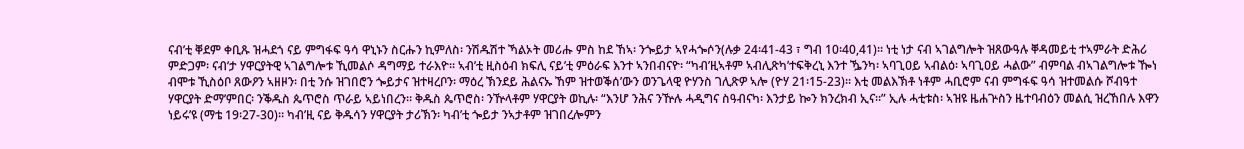ናብ’ቲ ቐደም ቀቢጹ ዝሓደጎ ናይ ምግፋፍ ዓሳ ዋኒኑን ስርሑን ኪምለስ፡ ንሽዱሽተ ኻልኦት መሪሑ ምስ ከደ ኸኣ፡ ንጐይታ ኣየሓጐሶን(ሉቃ 24፡41-43 ፣ ግብ 10፡40,41)። ነቲ ነታ ናብ ኣገልግሎት ዝጸውዓሉ ቐዳመይቲ ተኣምራት ድሕሪ ምድጋም፡ ናብ’ታ ሃዋርያትዊ ኣገልግሎቱ ኺመልሶ ዳግማይ ተራእዮ። ኣብ’ቲ ዚስዕብ ክፍሊ ናይ’ቲ ምዕራፍ እንተ ኣንበብናዮ፡ “ካብ’ዚኣቶም ኣብሊጽካ’ተፍቅረኒ እንተ ዄንካ፡ ኣባጊዐይ ኣብልዕ፡ ኣባጊዐይ ሓልው” ብምባል ብኣገልግሎቱ ዀነ ብሞቱ ኺስዕቦ ጸውዖን ኣዘዞን፡ በቲ ንሱ ዝገበሮን ጐይታና ዝተዛረቦን፡ ማዕረ ኽንደይ ሕልናኡ ኸም ዝተወቕሰ’ውን ወንጌላዊ ዮሃንስ ገሊጽዎ ኣሎ (ዮሃ 21፡15-23)። እቲ መልእኽቶ ነቶም ሓቢሮም ናብ ምግፋፍ ዓሳ ዝተመልሱ ሾብዓተ ሃዋርያት ድማ’ምበር፡ ንቕዱስ ጴጥሮስ ጥራይ ኣይነበረን። ቅዱስ ጴጥሮስ፡ ንዅላቶም ሃዋርያት ወኪሉ፡ “እንሆ ንሕና ንዅሉ ሓዲግና ስዓብናካ፡ እንታይ ኰን ክንረክብ ኢና።” ኢሉ ሓቲቱስ፡ ኣዝዩ ዜሐጕስን ዜተባብዕን መልሲ ዝረኸበሉ እዋን ነይሩ’ዩ (ማቴ 19፡27-30)። ካብ’ዚ ናይ ቅዱሳን ሃዋርያት ታሪኽን፡ ካብ’ቲ ጐይታ ንኣታቶም ዝገበረሎምን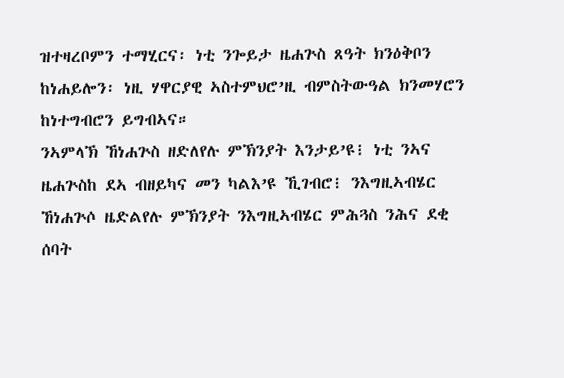ዝተዛረቦምን ተማሂርና፡ ነቲ ንጐይታ ዜሐጕስ ጸዓት ክንዕቅቦን ከነሐይሎን፡ ነዚ ሃዋርያዊ ኣስተምህሮ’ዚ ብምስትውዓል ክንመሃሮን ከነተግብሮን ይግብኣና።
ንኣምላኽ ኸነሐጕስ ዘድለየሉ ምኽንያት እንታይ’ዩ፧ ነቲ ንኣና ዜሐጕስከ ደኣ ብዘይካና መን ካልእ’ዩ ኺገብሮ፧ ንእግዚኣብሄር ኸነሐጕሶ ዜድልየሉ ምኽንያት ንእግዚኣብሄር ምሕጓስ ንሕና ደቂ ሰባት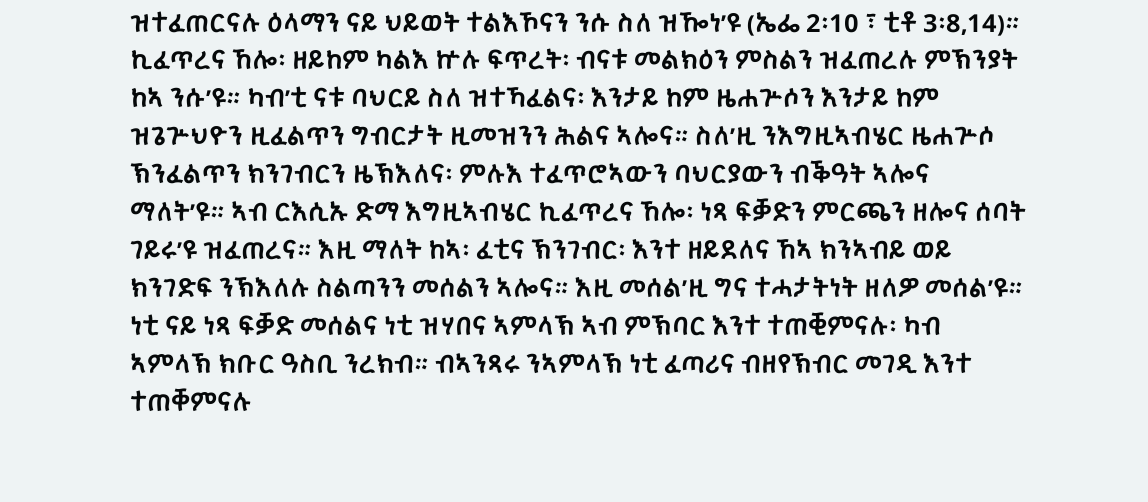ዝተፈጠርናሉ ዕላማን ናይ ህይወት ተልእኾናን ንሱ ስለ ዝዀነ’ዩ (ኤፌ 2፡10 ፣ ቲቶ 3፡8,14)። ኪፈጥረና ኸሎ፡ ዘይከም ካልእ ኵሉ ፍጥረት፡ ብናቱ መልክዕን ምስልን ዝፈጠረሉ ምኽንያት ከኣ ንሱ’ዩ። ካብ’ቲ ናቱ ባህርይ ስለ ዝተኻፈልና፡ እንታይ ከም ዜሐጕሶን እንታይ ከም ዝጌጕህዮን ዚፈልጥን ግብርታት ዚመዝንን ሕልና ኣሎና። ስለ’ዚ ንእግዚኣብሄር ዜሐጕሶ ኽንፈልጥን ክንገብርን ዜኽእለና፡ ምሉእ ተፈጥሮኣውን ባህርያውን ብቕዓት ኣሎና ማለት’ዩ። ኣብ ርእሲኡ ድማ እግዚኣብሄር ኪፈጥረና ኸሎ፡ ነጻ ፍቓድን ምርጫን ዘሎና ሰባት ገይሩ’ዩ ዝፈጠረና። እዚ ማለት ከኣ፡ ፈቲና ኽንገብር፡ እንተ ዘይደለና ኸኣ ክንኣብይ ወይ ክንገድፍ ንኽእለሉ ስልጣንን መሰልን ኣሎና። እዚ መሰል’ዚ ግና ተሓታትነት ዘለዎ መሰል’ዩ። ነቲ ናይ ነጻ ፍቓድ መሰልና ነቲ ዝሃበና ኣምላኽ ኣብ ምኽባር እንተ ተጠቒምናሉ፡ ካብ ኣምላኽ ክቡር ዓስቢ ንረክብ። ብኣንጻሩ ንኣምላኽ ነቲ ፈጣሪና ብዘየኽብር መገዲ እንተ ተጠቐምናሉ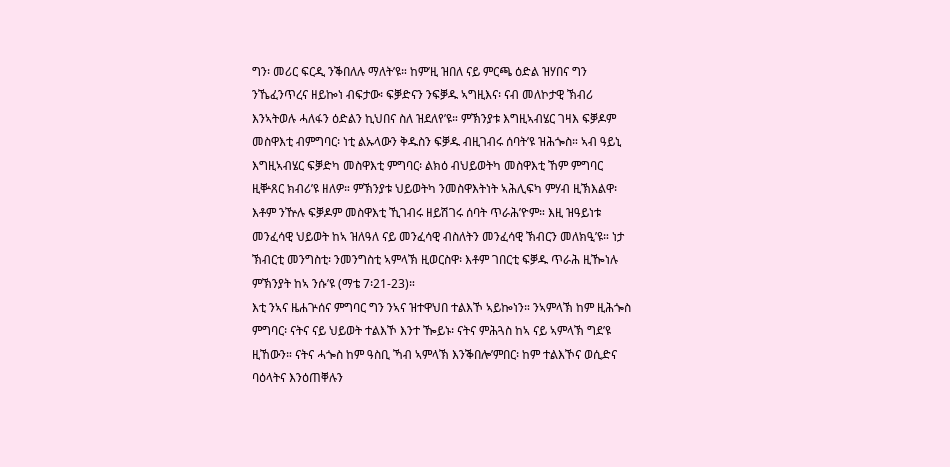ግን፡ መሪር ፍርዲ ንቕበለሉ ማለት’ዩ። ከም’ዚ ዝበለ ናይ ምርጫ ዕድል ዝሃበና ግን ንኼፈንጥረና ዘይኰነ ብፍታው፡ ፍቓድናን ንፍቓዱ ኣግዚእና፡ ናብ መለኮታዊ ኽብሪ እንኣትወሉ ሓለፋን ዕድልን ኪህበና ስለ ዝደለየ’ዩ። ምኽንያቱ እግዚኣብሄር ገዛእ ፍቓዶም መስዋእቲ ብምግባር፡ ነቲ ልኡላውን ቅዱስን ፍቓዱ ብዚገብሩ ሰባት’ዩ ዝሕጐስ። ኣብ ዓይኒ እግዚኣብሄር ፍቓድካ መስዋእቲ ምግባር፡ ልክዕ ብህይወትካ መስዋእቲ ኸም ምግባር ዚቝጸር ክብሪ’ዩ ዘለዎ። ምኽንያቱ ህይወትካ ንመስዋእትነት ኣሕሊፍካ ምሃብ ዚኽእልዋ፡ እቶም ንዅሉ ፍቓዶም መስዋእቲ ኺገብሩ ዘይሽገሩ ሰባት ጥራሕ’ዮም። እዚ ዝዓይነቱ መንፈሳዊ ህይወት ከኣ ዝለዓለ ናይ መንፈሳዊ ብስለትን መንፈሳዊ ኽብርን መለክዒ’ዩ። ነታ ኽብርቲ መንግስቲ፡ ንመንግስቲ ኣምላኽ ዚወርስዋ፡ እቶም ገበርቲ ፍቓዱ ጥራሕ ዚዀነሉ ምኽንያት ከኣ ንሱ’ዩ (ማቴ 7፡21-23)።
እቲ ንኣና ዜሐጕሰና ምግባር ግን ንኣና ዝተዋህበ ተልእኾ ኣይኰነን። ንኣምላኽ ከም ዚሕጐስ ምግባር፡ ናትና ናይ ህይወት ተልእኾ እንተ ዀይኑ፡ ናትና ምሕጓስ ከኣ ናይ ኣምላኽ ግደ’ዩ ዚኸውን። ናትና ሓጐስ ከም ዓስቢ ኻብ ኣምላኽ እንቕበሎ’ምበር፡ ከም ተልእኾና ወሲድና ባዕላትና እንዕጠቐሉን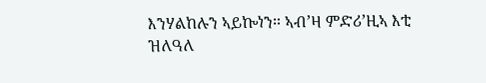እንሃልከሉን ኣይኰነን። ኣብ’ዛ ምድሪ’ዚኣ እቲ ዝለዓለ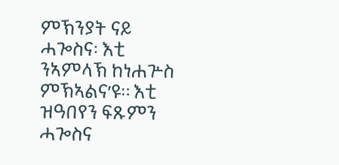ምኽንያት ናይ ሓጐስና፡ እቲ ንኣምላኽ ከነሐጕስ ምኽኣልና’ዩ። እቲ ዝዓበየን ፍጹምን ሓጐስና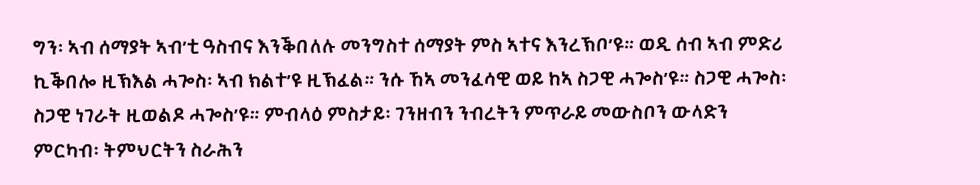ግን፡ ኣብ ሰማያት ኣብ’ቲ ዓስብና እንቕበለሉ መንግስተ ሰማያት ምስ ኣተና እንረኽቦ’ዩ። ወዲ ሰብ ኣብ ምድሪ ኪቕበሎ ዚኽእል ሓጐስ፡ ኣብ ክልተ’ዩ ዚኽፈል። ንሱ ኸኣ መንፈሳዊ ወይ ከኣ ስጋዊ ሓጐስ’ዩ። ስጋዊ ሓጐስ፡ ስጋዊ ነገራት ዚወልዶ ሓጐስ’ዩ። ምብላዕ ምስታይ፡ ገንዘብን ንብረትን ምጥራይ መውስቦን ውላድን ምርካብ፡ ትምህርትን ስራሕን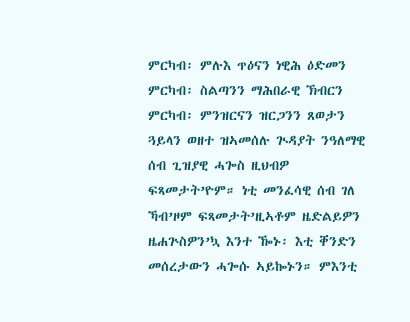ምርካብ፡ ምሉእ ጥዕናን ነዊሕ ዕድመን ምርካብ፡ ስልጣንን ማሕበራዊ ኽብርን ምርካብ፡ ምንዝርናን ዝርጋንን ጸወታን ጓይላን ወዘተ ዝኣመሰሉ ጒዳያት ንዓለማዊ ሰብ ጊዝያዊ ሓጐስ ዚህብዎ ፍጻመታት’ዮም። ነቲ መንፈሳዊ ሰብ ገለ ኻብ’ዞም ፍጻመታት’ዚኣቶም ዜድልይዎን ዜሐጕስዎን’ኳ እንተ ዀኑ፡ እቲ ቐንድን መሰረታውን ሓጐሱ ኣይኰኑን። ምእንቲ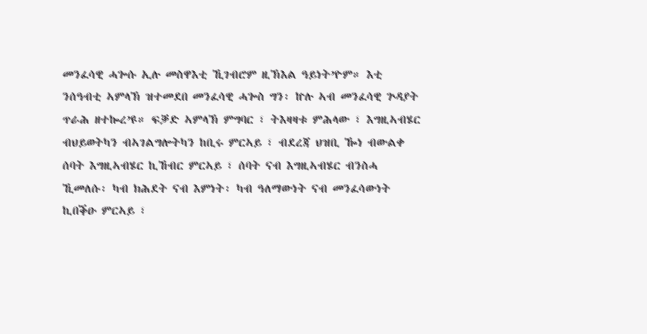መንፈሳዊ ሓጐሱ ኢሉ መስዋእቲ ኺገብሮም ዚኽእል ዓይነት’ዮም። እቲ ንሰዓብቲ ኣምላኽ ዝተመደበ መንፈሳዊ ሓጐስ ግን፡ ኵሉ ኣብ መንፈሳዊ ጕዳያት ጥራሕ ዘተኰረ’ዩ። ፍቓድ ኣምላኽ ምግባር ፣ ትእዛዛቱ ምሕላው ፣ እግዚኣብሄር ብህይወትካን ብኣገልግሎትካን ከቢሩ ምርኣይ ፣ ብደረጃ ህዝቢ ዀነ ብውልቀ ሰባት እግዚኣብሄር ኪኸብር ምርኣይ ፣ ሰባት ናብ እግዚኣብሄር ብንስሓ ኺመለሱ፡ ካብ ክሕደት ናብ እምነት፡ ካብ ዓለማውነት ናብ መንፈሳውነት ኪበቕዑ ምርኣይ ፣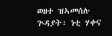ወዘተ ዝኣመሰሉ ጕዳያት፡ ነቲ ሃቀና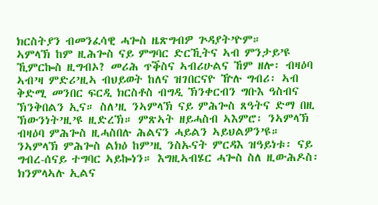ክርስትያን ብመንፈሳዊ ሓጐስ ዜጽግብዎ ጕዳያት’ዮም።
ኣምላኽ ከም ዚሕጐስ ናይ ምግባር ድርኺትና ኣብ ምንታይ’ዩ ኺምርኰስ ዚግብኦ? መሪሕ ጥቕስና ኣብሪሁልና ኸም ዘሎ፡ ብዛዕባ ኣብ’ዛ ምድሪ’ዚኣ ብህይወት ከለና ዝገበርናዮ ዅሉ ግብሪ፡ ኣብ ቅድሚ መንበር ፍርዲ ክርስቶስ ብግዲ ኽንቀርብን ግቡእ ዓስብና ኽንቅበልን ኢና። ስለ’ዚ ንኣምላኽ ናይ ምሕጐስ ጸዓትና ድማ በዚ ኽውንነት’ዚ’ዩ ዚድረኽ። ምጽኣት ዘይሓስብ ኣእምሮ፡ ንኣምላኽ ብዛዕባ ምሕጐስ ዚሓስበሉ ሕልናን ሓይልን ኣይህልዎን’ዩ። ንኣምላኽ ምሕጐስ ልክዕ ከም’ዚ ንስኡናት ምርዳእ ዝዓይነቱ፡ ናይ ግብረ-ሰናይ ተግባር ኣይኰነን። እግዚኣብሄር ሓጐስ ስለ ዚውሕዶስ፡ ክንምላኣሉ ኢልና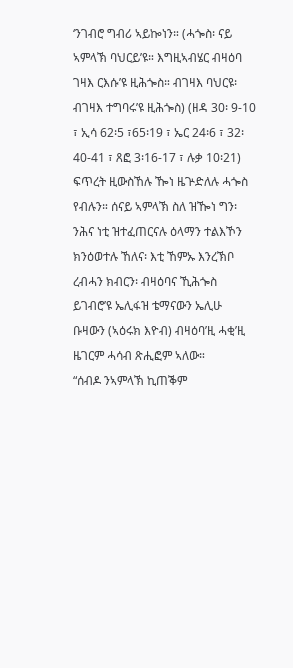‘ንገብሮ ግብሪ ኣይኰነን። (ሓጐስ፡ ናይ ኣምላኽ ባህርይ’ዩ። እግዚኣብሄር ብዛዕባ ገዛእ ርእሱ’ዩ ዚሕጐስ። ብገዛእ ባህርዩ፡ ብገዛእ ተግባሩ’ዩ ዚሕጐስ) (ዘዳ 30፡ 9-10 ፣ ኢሳ 62፡5 ፣65፡19 ፣ ኤር 24፡6 ፣ 32፡ 40-41 ፣ ጸፎ 3፡16-17 ፣ ሉቃ 10፡21) ፍጥረት ዚውስኸሉ ዀነ ዜጕድለሉ ሓጐስ የብሉን። ሰናይ ኣምላኽ ስለ ዝዀነ ግን፡ ንሕና ነቲ ዝተፈጠርናሉ ዕላማን ተልእኾን ክንዕወተሉ ኸለና፡ እቲ ኸምኡ እንረኽቦ ረብሓን ክብርን፡ ብዛዕባና ኺሕጐስ ይገብሮ’ዩ ኤሊፋዝ ቴማናውን ኤሊሁ ቡዛውን (ኣዕሩክ እዮብ) ብዛዕባ’ዚ ሓቂ’ዚ ዜገርም ሓሳብ ጽሒፎም ኣለው።
“ሰብዶ ንኣምላኽ ኪጠቕም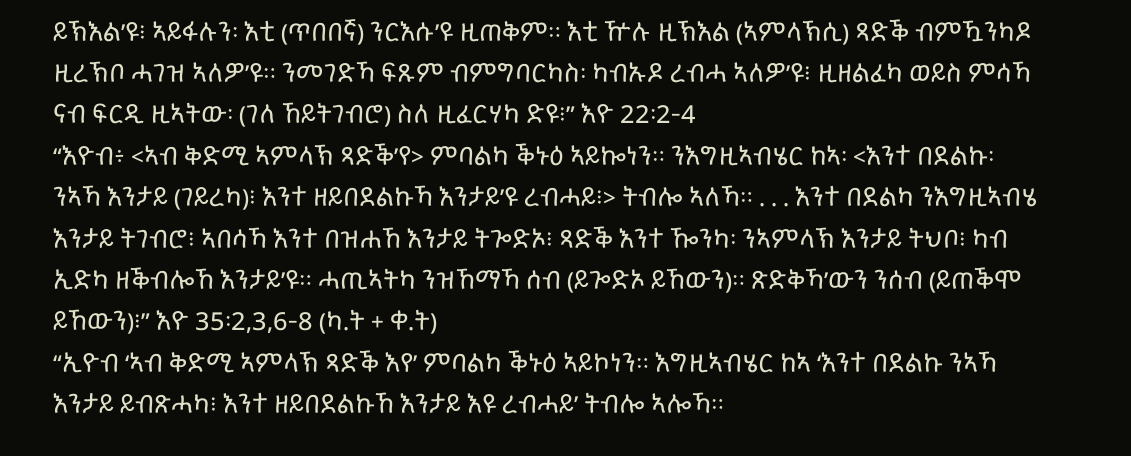ይኽእል’ዩ፧ ኣይፋሉን፡ እቲ (ጥበበኛ) ንርእሱ’ዩ ዚጠቅም። እቲ ዅሉ ዚኽእል (ኣምላኽሲ) ጻድቕ ብምዃንካዶ ዚረኽቦ ሓገዝ ኣለዎ’ዩ። ንመገድኻ ፍጹም ብምግባርካስ፡ ካብኡዶ ረብሓ ኣለዎ’ዩ፧ ዚዘልፈካ ወይስ ምሳኻ ናብ ፍርዲ ዚኣትው፡ (ገለ ኸይትገብሮ) ስለ ዚፈርሃካ ድዩ፧” እዮ 22፡2-4
“እዮብ፥ <ኣብ ቅድሚ ኣምላኽ ጻድቕ’የ> ምባልካ ቕኑዕ ኣይኰነን። ንእግዚኣብሄር ከኣ፡ <እንተ በደልኩ፡ ንኣኻ እንታይ (ገይረካ)፧ እንተ ዘይበደልኩኻ እንታይ’ዩ ረብሓይ፧> ትብሎ ኣለኻ። . . . እንተ በደልካ ንእግዚኣብሄ እንታይ ትገብሮ፧ ኣበሳኻ እንተ በዝሐኸ እንታይ ትጐድኦ፧ ጻድቕ እንተ ዀንካ፡ ንኣምላኽ እንታይ ትህቦ፧ ካብ ኢድካ ዘቕብሎኸ እንታይ’ዩ። ሓጢኣትካ ንዝኸማኻ ሰብ (ይጐድኦ ይኸውን)። ጽድቅኻ’ውን ንሰብ (ይጠቕሞ ይኸውን)፧” እዮ 35፡2,3,6-8 (ካ.ት + ቀ.ት)
“ኢዮብ ‘ኣብ ቅድሚ ኣምላኽ ጻድቕ እየ’ ምባልካ ቕኑዕ ኣይኮነን። እግዚኣብሄር ከኣ ‘እንተ በደልኩ ንኣኻ እንታይ ይብጽሓካ፧ እንተ ዘይበደልኩኸ እንታይ እዩ ረብሓይ’ ትብሎ ኣሎኻ።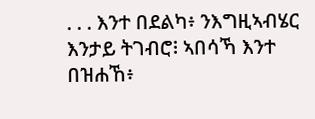. . . እንተ በደልካ፥ ንእግዚኣብሄር እንታይ ትገብሮ፧ ኣበሳኻ እንተ በዝሐኸ፥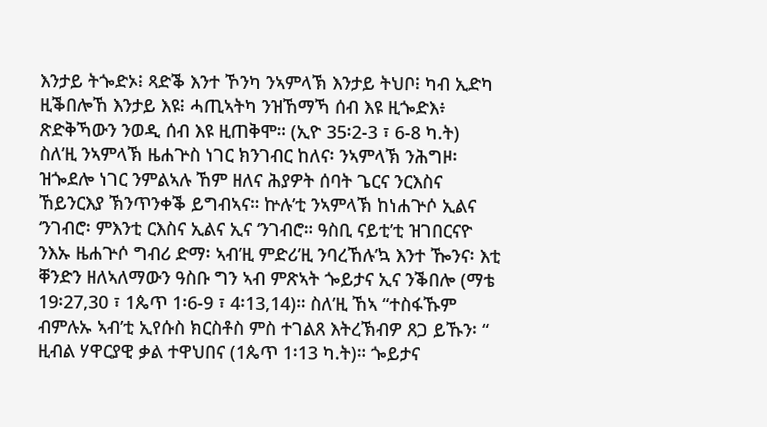እንታይ ትጐድኦ፧ ጻድቕ እንተ ኾንካ ንኣምላኽ እንታይ ትህቦ፧ ካብ ኢድካ ዚቕበሎኸ እንታይ እዩ፧ ሓጢኣትካ ንዝኸማኻ ሰብ እዩ ዚጐድእ፥ ጽድቅኻውን ንወዲ ሰብ እዩ ዚጠቅሞ። (ኢዮ 35፡2-3 ፣ 6-8 ካ.ት)
ስለ’ዚ ንኣምላኽ ዜሐጕስ ነገር ክንገብር ከለና፡ ንኣምላኽ ንሕግዞ፡ ዝጐደሎ ነገር ንምልኣሉ ኸም ዘለና ሕያዎት ሰባት ጌርና ንርእስና ኸይንርእያ ኽንጥንቀቕ ይግብኣና። ኵሉ’ቲ ንኣምላኽ ከነሐጕሶ ኢልና ‘ንገብሮ፡ ምእንቲ ርእስና ኢልና ኢና ‘ንገብሮ። ዓስቢ ናይቲ’ቲ ዝገበርናዮ ንእኡ ዜሐጕሶ ግብሪ ድማ፡ ኣብ’ዚ ምድሪ’ዚ ንባረኸሉ’ኳ እንተ ዀንና፡ እቲ ቐንድን ዘለኣለማውን ዓስቡ ግን ኣብ ምጽኣት ጐይታና ኢና ንቕበሎ (ማቴ 19፡27,30 ፣ 1ጴጥ 1፡6-9 ፣ 4፡13,14)። ስለ’ዚ ኸኣ “ተስፋኹም ብምሉኡ ኣብ’ቲ ኢየሱስ ክርስቶስ ምስ ተገልጸ እትረኽብዎ ጸጋ ይኹን፡ “ ዚብል ሃዋርያዊ ቃል ተዋህበና (1ጴጥ 1፡13 ካ.ት)። ጐይታና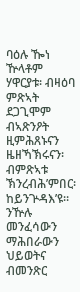ባዕሉ ዀነ ዅላቶም ሃዋርያቱ፡ ብዛዕባ ምጽኣት ደጋጊሞም ብኣጽንዖት ዚምሕጸኑናን ዜዘኻኽሩናን፡ ብምጽኣቱ ኽንረብሕ’ምበር፡ ከይንጕዳእ’ዩ። ንዅሉ መንፈሳውን ማሕበራውን ህይወትና ብመንጽር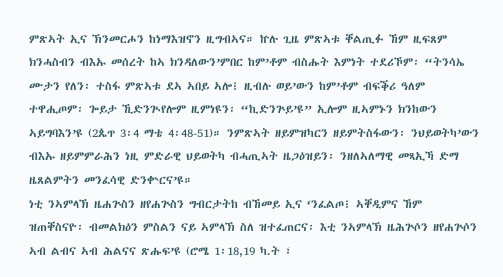ምጽኣት ኢና ኽንመርሖን ከነማእዝኖን ዚግብኣና። ኵሉ ጊዜ ምጽኣቱ ቐልጢፉ ኸም ዚፍጸም ክንሓስብን ብእኡ መሰረት ከኣ ክንዳለውን’ምበር ከም’ቶም ብስሑት እምነት ተደሪኾም፡ “ትንሳኤ ሙታን የለን፡ ተስፋ ምጽኣቱ ደኣ ኣበይ ኣሎ፧ ዚብሉ ወይ’ውን ከም’ቶም ብፍቕሪ ዓለም ተዋሒጦም፡ ጐይታ ኺድንጒየሎም ዚምነዩን፡ “ኪድንጕይ’ዩ” ኢሎም ዚኣምኑን ክንከውን ኣይግባእን’ዩ (2ጴጥ 3፡4 ማቴ 4፡48-51)። ንምጽኣት ዘይምዝካርን ዘይምትስፋውን፡ ንህይወትካ’ውን ብእኡ ዘይምምራሕን ነዚ ምድራዊ ህይወትካ ብሓጢኣት ዜጋዕዝይን፡ ንዘለኣለማዊ መጻኢኻ ድማ ዜጸልምትን መንፈሳዊ ድንቍርና’ዩ።
ነቲ ንኣምላኽ ዜሐጕስን ዘየሐጕስን ግብርታትከ ብኸመይ ኢና ‘ንፈልጦ፧ ኣቐዲምና ኸም ዝጠቐስናዮ፡ ብመልክዕን ምስልን ናይ ኣምላኽ ስለ ዝተፈጠርና፡ እቲ ንኣምላኽ ዜሕጕሶን ዘየሐጕሶን ኣብ ልብና ኣብ ሕልናና ጽሑፍ’ዩ (ሮሜ 1፡18,19 ካ.ት ፣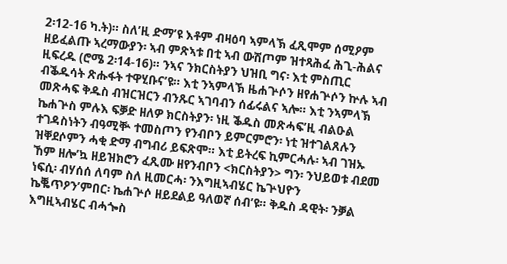2፡12-16 ካ.ት)። ስለ’ዚ ድማ’ዩ እቶም ብዛዕባ ኣምላኽ ፈጺሞም ሰሚዖም ዘይፈልጡ ኣረማውያን፡ ኣብ ምጽኣቱ በቲ ኣብ ውሽጦም ዝተጻሕፈ ሕጊ-ሕልና ዚፍረዱ (ሮሜ 2፡14-16)። ንኣና ንክርስትያን ህዝቢ ግና፡ እቲ ምስጢር ብቕዱሳት ጽሑፋት ተዋሂቡና’ዩ። እቲ ንኣምላኽ ዜሐጕሶን ዘየሐጕሶን ኵሉ ኣብ መጽሓፍ ቅዱስ ብዝርዝርን ብንጹር ኣገባብን ሰፊሩልና ኣሎ። እቲ ንኣምላኽ ኬሐጕስ ምሉእ ፍቓድ ዘለዎ ክርስትያን፡ ነዚ ቕዱስ መጽሓፍ’ዚ ብልዑል ተገዳስነትን ብዓሚቝ ተመስጦን የንብቦን ይምርምሮን፡ ነቲ ዝተገልጸሉን ዝቐደሶምን ሓቂ ድማ ብግብሪ ይፍጽሞ። እቲ ይትረፍ ኪምርሓሉ፡ ኣብ ገዝኡ ኸም ዘሎ’ኳ ዘይዝክሮን ፈጺሙ ዘየንብቦን <ክርስትያን> ግን፡ ንህይወቱ ብደመ ነፍሲ፡ ብሃሰሰ ለባም ስለ ዚመርሓ፡ ንእግዚኣብሄር ኬጕህዮን ኬቘጥዖን’ምበር፡ ኬሐጕሶ ዘይደልይ ዓለወኛ ሰብ’ዩ። ቅዱስ ዳዊት፡ ንቓል እግዚኣብሄር ብሓጐስ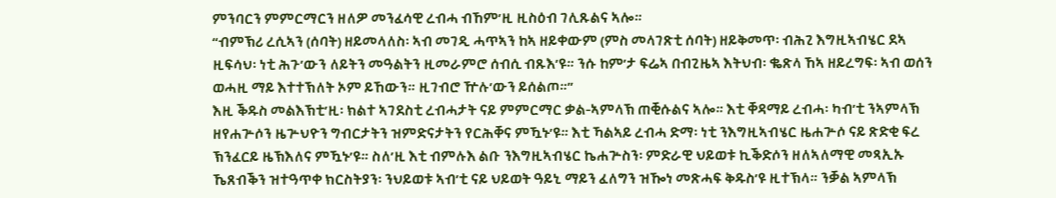ምንባርን ምምርማርን ዘለዎ መንፈሳዊ ረብሓ ብኸም’ዚ ዚስዕብ ገሊጹልና ኣሎ።
“ብምኽሪ ረሲኣን (ሰባት) ዘይመላለስ፡ ኣብ መገዲ ሓጥኣን ከኣ ዘይቀውም (ምስ መላገጽቲ ሰባት) ዘይቅመጥ፡ ብሕጊ እግዚኣብሄር ደኣ ዚፍሳህ፡ ነቲ ሕጉ’ውን ለይትን መዓልትን ዚመራምሮ ሰብሲ ብጹእ’ዩ። ንሱ ከም’ታ ፍሬኣ በብጊዜኣ እትህብ፡ ቈጽላ ኸኣ ዘይረግፍ፡ ኣብ ወሰን ወሓዚ ማይ እተተኽለት ኦም ይኸውን። ዚገብሮ ዅሉ’ውን ይሰልጦ።”
እዚ ቕዱስ መልእኽቲ’ዚ፡ ክልተ ኣገደስቲ ረብሓታት ናይ ምምርማር ቃል-ኣምላኽ ጠቒሱልና ኣሎ። እቲ ቐዳማይ ረብሓ፡ ካብ’ቲ ንኣምላኽ ዘየሐጕሶን ዜጕህዮን ግብርታትን ዝምድናታትን የርሕቐና ምዃኑ’ዩ። እቲ ኻልኣይ ረብሓ ድማ፡ ነቲ ንእግዚኣብሄር ዜሐጕሶ ናይ ጽድቂ ፍረ ኽንፈርይ ዜኽእለና ምዃኑ’ዩ። ስለ’ዚ እቲ ብምሉእ ልቡ ንእግዚኣብሄር ኬሐጕስን፡ ምድራዊ ህይወቱ ኪቕድሶን ዘለኣለማዊ መጻኢኡ ኼጸብቕን ዝተዓጥቀ ክርስትያን፡ ንህይወቱ ኣብ’ቲ ናይ ህይወት ዓይኒ ማይን ፈለግን ዝዀነ መጽሓፍ ቅዱስ’ዩ ዚተኽላ። ንቓል ኣምላኽ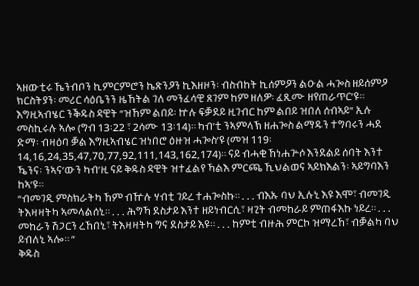ኣዘውቲሩ ኼንብቦን ኪምርምሮን ኬጽንዖን ኪእዘዞን፡ ብስብከት ኪሰምዖን ልዑል ሓጐስ ዘይሰምዖ ክርስትያን፡ መሪር ሳዕቤንን ዜኸትል ገለ መንፈሳዊ ጸገም ከም ዘለዎ፡ ፈጺሙ ዘየጠራጥር’ዩ። እግዚኣብሄር ንቕዱስ ዳዊት “ዝኸም ልበይ፡ ኵሉ ፍቓደይ ዚገብር ከም ልበይ ዝበለ ሰብኣይ” ኢሉ መስኪሩሉ ኣሎ (ግብ 13፡22 ፣ 2ሳሙ 13፡14)። ካብ’ቲ ንኣምላኽ ዘሐጐስ ልማዱን ተግባሩን ሓደ ድማ፡ ብዛዕባ ቓል እግዚኣብሄር ዝነበሮ ዕዙዝ ሓጐስ’ዩ (መዝ 119፡14,16,24,35,47,70,77,92,111,143,162,174)። ናይ ብሓቂ ኸነሐጕሶ እንደልይ ሰባት እንተ ዄንና፡ ንኣና’ውን ካብ’ዚ ናይ ቅዱስ ዳዊት ዝተፈልየ ኻልእ ምርጫ ኺህልወና ኣይክእልን፡ ኣይግባእን ከኣ’ዩ።
“ብመገዲ ምስክራትካ ኸም ብዅሉ ሃብቲ ገይረ ተሐጐስኩ። . . . ብእኡ ባህ ኢሉኒ እዩ እሞ፣ ብመገዲ ትእዛዛትካ ኣመላልሰኒ። . . . ሕግኻ ደስታይ እንተ ዘይነብርሲ፣ ዛጊት ብመከራይ ምጠፋእኩ ነይረ። . . . መከራን ሽጋርን ረኸበኒ፣ ትእዛዛትካ ግና ደስታይ እዩ። . . . ከምቲ ብዙሕ ምርኮ ዝማረኸ፣ ብቓልካ ባህ ይብለኒ ኣሎ። “
ቅዱስ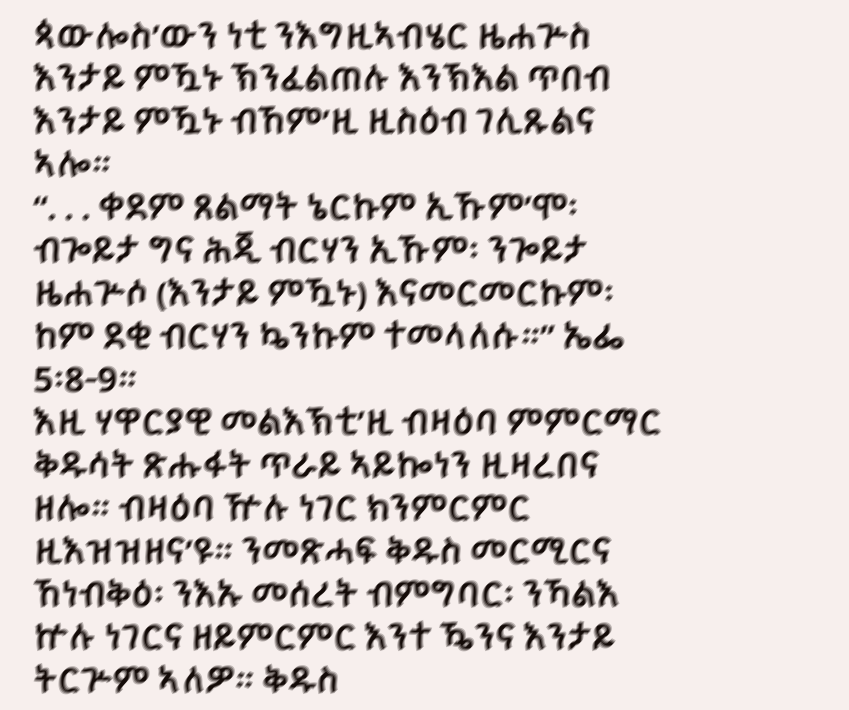ጳውሎስ’ውን ነቲ ንእግዚኣብሄር ዜሐጕስ እንታይ ምዃኑ ኽንፈልጠሉ እንኽእል ጥበብ እንታይ ምዃኑ ብኸም’ዚ ዚስዕብ ገሊጹልና ኣሎ።
“. . . ቀደም ጸልማት ኔርኩም ኢኹም’ሞ፡ ብጐይታ ግና ሕጂ ብርሃን ኢኹም፡ ንጐይታ ዜሐጕሶ (እንታይ ምዃኑ) እናመርመርኩም፡ ከም ደቂ ብርሃን ኴንኩም ተመላለሱ።” ኤፌ 5፡8-9።
እዚ ሃዋርያዊ መልእኽቲ’ዚ ብዛዕባ ምምርማር ቅዱሳት ጽሑፋት ጥራይ ኣይኰነን ዚዛረበና ዘሎ። ብዛዕባ ዅሉ ነገር ክንምርምር ዚእዝዝዘና’ዩ። ንመጽሓፍ ቅዱስ መርሚርና ኸነብቅዕ፡ ንእኡ መሰረት ብምግባር፡ ንኻልእ ኵሉ ነገርና ዘይምርምር እንተ ዄንና እንታይ ትርጕም ኣለዎ። ቅዱስ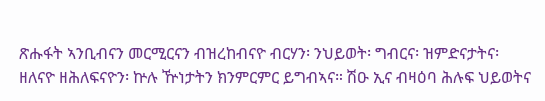ጽሑፋት ኣንቢብናን መርሚርናን ብዝረከብናዮ ብርሃን፡ ንህይወት፡ ግብርና፡ ዝምድናታትና፡ ዘለናዮ ዘሕለፍናዮን፡ ኵሉ ዅነታትን ክንምርምር ይግብኣና። ሽዑ ኢና ብዛዕባ ሕሉፍ ህይወትና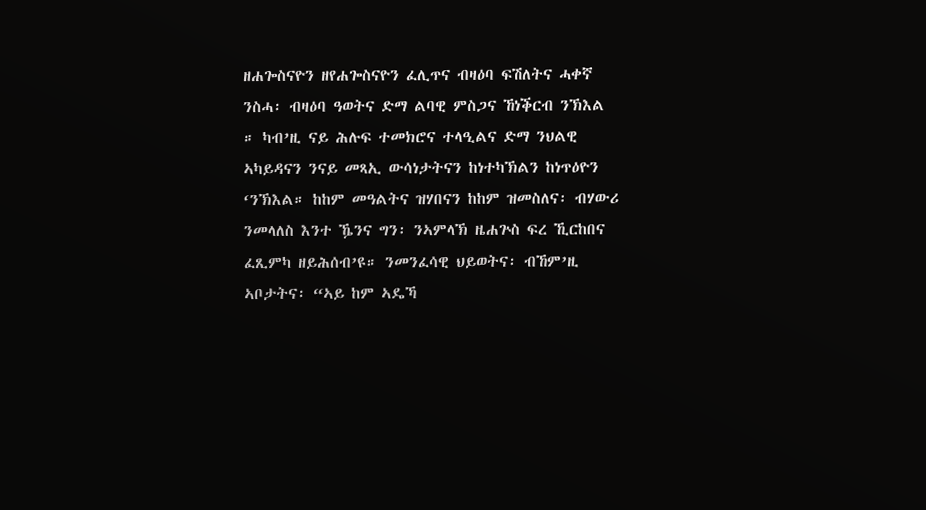ዘሐጐስናዮን ዘየሐጐስናዮን ፈሊጥና ብዛዕባ ፍሽለትና ሓቀኛ ንስሓ፡ ብዛዕባ ዓወትና ድማ ልባዊ ምስጋና ኸነቕርብ ንኽእል ። ካብ’ዚ ናይ ሕሉፍ ተመክሮና ተላዒልና ድማ ንህልዊ ኣካይዳናን ንናይ መጻኢ ውሳነታትናን ከነተካኽልን ከነጥዕዮን ‘ንኽእል። ከከም መዓልትና ዝሃበናን ከከም ዝመስለና፡ ብሃውሪ ንመላለስ እንተ ዄንና ግን፡ ንኣምላኽ ዜሐጕስ ፍረ ኺርከበና ፈጺምካ ዘይሕሰብ’ዩ። ንመንፈሳዊ ህይወትና፡ ብኸም’ዚ ኣቦታትና፡ “ኣይ ከም ኣዴኻ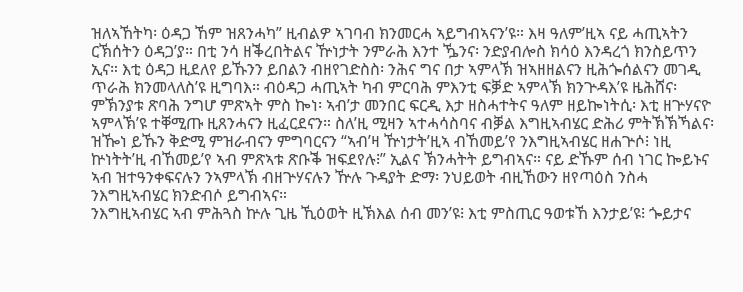ዝለኣኸትካ፡ ዕዳጋ ኸም ዝጸንሓካ” ዚብልዎ ኣገባብ ክንመርሓ ኣይግብኣናን’ዩ። እዛ ዓለም’ዚኣ ናይ ሓጢኣትን ርኽሰትን ዕዳጋ’ያ። በቲ ንሳ ዘቕረበትልና ዅነታት ንምራሕ እንተ ዄንና፡ ንድያብሎስ ክሳዕ እንዳረጎ ክንስይጥን ኢና። እቲ ዕዳጋ ዚደለየ ይኹንን ይበልን ብዘየገድስስ፡ ንሕና ግና በታ ኣምላኽ ዝኣዘዘልናን ዚሕጐሰልናን መገዲ ጥራሕ ክንመላለስ’ዩ ዚግባእ። ብዕዳጋ ሓጢኣት ካብ ምርባሕ ምእንቲ ፍቓድ ኣምላኽ ክንጕዳእ’ዩ ዜሕሸና፡ ምኽንያቱ ጽባሕ ንግሆ ምጽኣት ምስ ኰነ፡ ኣብ’ታ መንበር ፍርዲ እታ ዘስሓተትና ዓለም ዘይኰነትሲ፡ እቲ ዘጕሃናዮ ኣምላኽ’ዩ ተቐሚጡ ዚጸንሓናን ዚፈርደናን። ስለ’ዚ ሚዛን ኣተሓሳስባና ብቓል እግዚኣብሄር ድሕሪ ምትኽኽኻልና፡ ዝዀነ ይኹን ቅድሚ ምዝራብናን ምግባርናን “ኣብ’ዛ ዅነታት’ዚኣ ብኸመይ’የ ንእግዚኣብሄር ዘሐጕሶ፧ ነዚ ኵነትት’ዚ ብኸመይ’የ ኣብ ምጽኣቱ ጽቡቕ ዝፍደየሉ፧” ኢልና ኽንሓትት ይግብኣና። ናይ ድኹም ሰብ ነገር ኰይኑና ኣብ ዝተዓንቀፍናሉን ንኣምላኽ ብዘጕሃናሉን ዅሉ ጉዳያት ድማ፡ ንህይወት ብዚኸውን ዘየጣዕስ ንስሓ ንእግዚኣብሄር ክንድብሶ ይግብኣና።
ንእግዚኣብሄር ኣብ ምሕጓስ ኵሉ ጊዜ ኺዕወት ዚኽእል ሰብ መን’ዩ፧ እቲ ምስጢር ዓወቱኸ እንታይ’ዩ፧ ጐይታና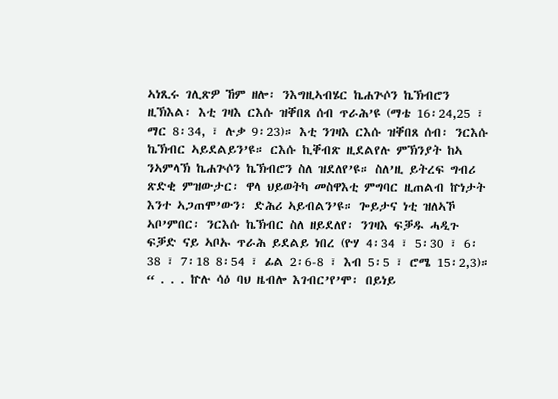ኣነጺሩ ገሊጽዎ ኸም ዘሎ፡ ንእግዚኣብሄር ኬሐጕሶን ኬኽብሮን ዚኽእል፡ እቲ ገዛእ ርእሱ ዝቐበጸ ሰብ ጥራሕ’ዩ (ማቴ 16፡24,25 ፣ ማር 8፡34, ፣ ሉቃ 9፡23)። እቲ ንገዛእ ርእሱ ዝቐበጸ ሰብ፡ ንርእሱ ኬኽብር ኣይደልይን’ዩ። ርእሱ ኪቐብጽ ዚደልየሉ ምኽንያት ከኣ ንኣምላኽ ኬሐጕሶን ኬኽብሮን ስለ ዝደለየ’ዩ። ስለ’ዚ ይትረፍ ግብሪ ጽድቂ ምዝውታር፡ ዋላ ህይወትካ መስዋእቲ ምግባር ዚጠልብ ኵነታት እንተ ኣጋጠሞ’ውን፡ ድሕሪ ኣይብልን’ዩ። ጐይታና ነቲ ዝለኣኾ ኣቦ’ምበር፡ ንርእሱ ኬኽብር ስለ ዘይደለየ፡ ንገዛእ ፍቓዱ ሓዲጉ ፍቓድ ናይ ኣቦኡ ጥራሕ ይደልይ ነበረ (ዮሃ 4፡34 ፣ 5፡30 ፣ 6፡38 ፣ 7፡18 8፡54 ፣ ፊል 2፡6-8 ፣ እብ 5፡5 ፣ ሮሜ 15፡2,3)። “ . . . ኵሉ ሳዕ ባህ ዜብሎ እገብር’የ’ሞ፡ በይነይ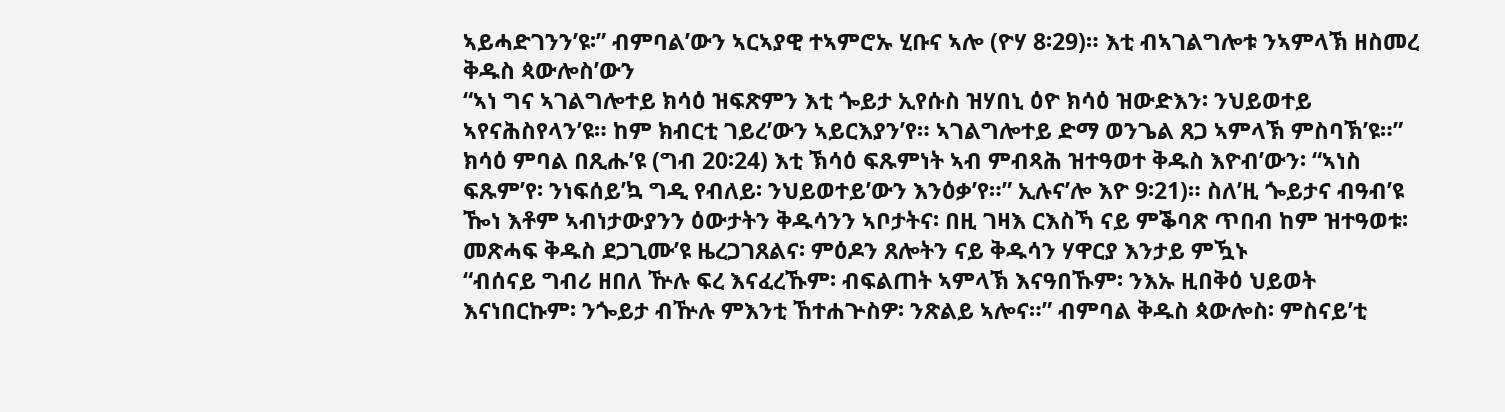ኣይሓድገንን’ዩ፡” ብምባል’ውን ኣርኣያዊ ተኣምሮኡ ሂቡና ኣሎ (ዮሃ 8፡29)። እቲ ብኣገልግሎቱ ንኣምላኽ ዘስመረ ቅዱስ ጳውሎስ’ውን
“ኣነ ግና ኣገልግሎተይ ክሳዕ ዝፍጽምን እቲ ጐይታ ኢየሱስ ዝሃበኒ ዕዮ ክሳዕ ዝውድእን፡ ንህይወተይ ኣየናሕስየላን’ዩ። ከም ክብርቲ ገይረ’ውን ኣይርእያን’የ። ኣገልግሎተይ ድማ ወንጌል ጸጋ ኣምላኽ ምስባኽ’ዩ።”
ክሳዕ ምባል በጺሑ’ዩ (ግብ 20፡24) እቲ ኽሳዕ ፍጹምነት ኣብ ምብጻሕ ዝተዓወተ ቅዱስ እዮብ’ውን፡ “ኣነስ ፍጹም’የ፡ ንነፍሰይ’ኳ ግዲ የብለይ፡ ንህይወተይ’ውን እንዕቃ’የ።” ኢሉና’ሎ እዮ 9፡21)። ስለ’ዚ ጐይታና ብዓብ’ዩ ዀነ እቶም ኣብነታውያንን ዕውታትን ቅዱሳንን ኣቦታትና፡ በዚ ገዛእ ርእስኻ ናይ ምቕባጽ ጥበብ ከም ዝተዓወቱ፡ መጽሓፍ ቅዱስ ደጋጊሙ’ዩ ዜረጋገጸልና፡ ምዕዶን ጸሎትን ናይ ቅዱሳን ሃዋርያ እንታይ ምዃኑ
“ብሰናይ ግብሪ ዘበለ ዅሉ ፍረ እናፈረኹም፡ ብፍልጠት ኣምላኽ እናዓበኹም፡ ንእኡ ዚበቅዕ ህይወት እናነበርኩም፡ ንጐይታ ብዅሉ ምእንቲ ኸተሐጕስዎ፡ ንጽልይ ኣሎና።” ብምባል ቅዱስ ጳውሎስ፡ ምስናይ’ቲ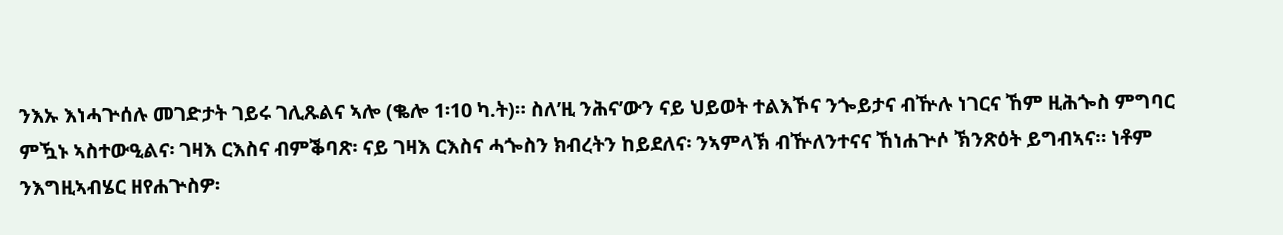ንእኡ እነሓጕሰሉ መገድታት ገይሩ ገሊጹልና ኣሎ (ቈሎ 1፡10 ካ.ት)። ስለ’ዚ ንሕና’ውን ናይ ህይወት ተልእኾና ንጐይታና ብዅሉ ነገርና ኸም ዚሕጐስ ምግባር ምዃኑ ኣስተውዒልና፡ ገዛእ ርእስና ብምቕባጽ፡ ናይ ገዛእ ርእስና ሓጐስን ክብረትን ከይደለና፡ ንኣምላኽ ብዅለንተናና ኸነሐጕሶ ኽንጽዕት ይግብኣና። ነቶም ንእግዚኣብሄር ዘየሐጕስዎ፡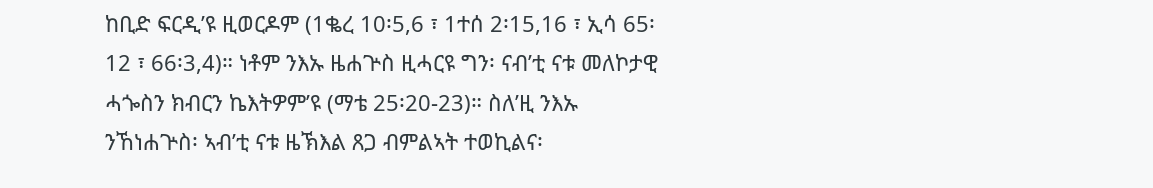ከቢድ ፍርዲ’ዩ ዚወርዶም (1ቈረ 10፡5,6 ፣ 1ተሰ 2፡15,16 ፣ ኢሳ 65፡12 ፣ 66፡3,4)። ነቶም ንእኡ ዜሐጕስ ዚሓርዩ ግን፡ ናብ’ቲ ናቱ መለኮታዊ ሓጐስን ክብርን ኬእትዎም’ዩ (ማቴ 25፡20-23)። ስለ’ዚ ንእኡ ንኸነሐጕስ፡ ኣብ’ቲ ናቱ ዜኽእል ጸጋ ብምልኣት ተወኪልና፡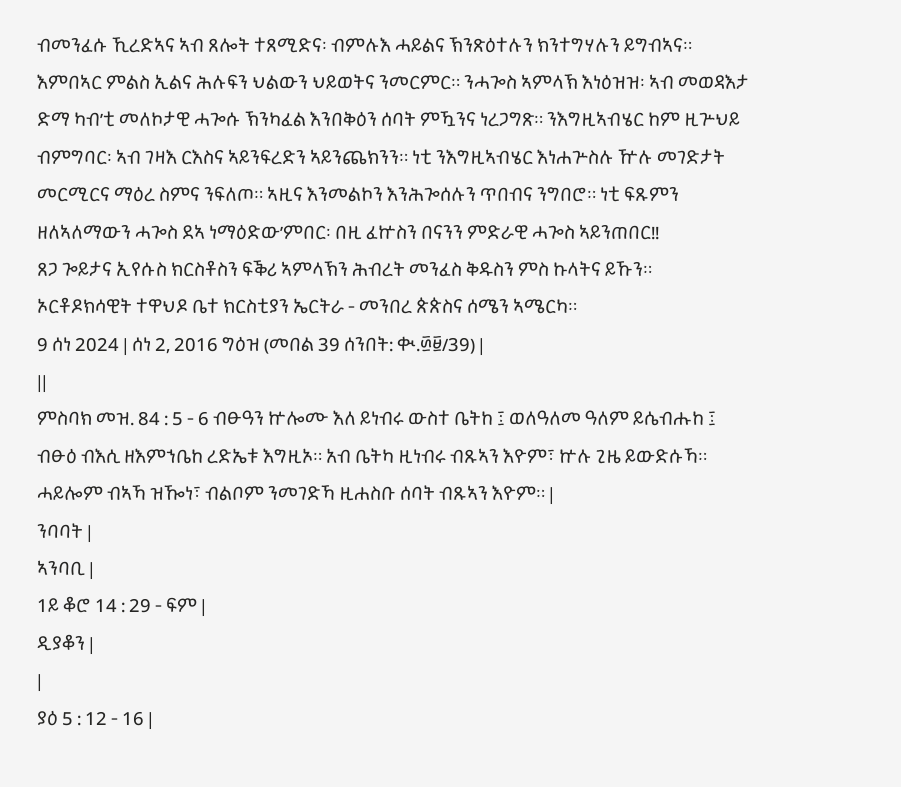ብመንፈሱ ኺረድኣና ኣብ ጸሎት ተጸሚድና፡ ብምሉእ ሓይልና ኽንጽዕተሉን ክንተግሃሉን ይግብኣና።
እምበኣር ምልስ ኢልና ሕሉፍን ህልውን ህይወትና ንመርምር። ንሓጐስ ኣምላኽ እነዕዝዝ፡ ኣብ መወዳእታ ድማ ካብ’ቲ መለኮታዊ ሓጐሱ ኽንካፈል እንበቅዕን ሰባት ምዃንና ነረጋግጽ። ንእግዚኣብሄር ከም ዚጕህይ ብምግባር፡ ኣብ ገዛእ ርእስና ኣይንፍረድን ኣይንጨክንን። ነቲ ንእግዚኣብሄር እነሐጕስሉ ዅሉ መገድታት መርሚርና ማዕረ ስምና ንፍለጦ። ኣዚና እንመልኮን እንሕጐሰሉን ጥበብና ንግበሮ። ነቲ ፍጹምን ዘለኣለማውን ሓጐስ ደኣ ነማዕድው’ምበር፡ በዚ ፈኵስን በናንን ምድራዊ ሓጐስ ኣይንጠበር!!
ጸጋ ጐይታና ኢየሱስ ክርስቶስን ፍቕሪ ኣምላኽን ሕብረት መንፈስ ቅዱስን ምስ ኩላትና ይኹን።
ኦርቶዶክሳዊት ተዋህዶ ቤተ ክርስቲያን ኤርትራ - መንበረ ጵጵስና ሰሜን ኣሜርካ።
9 ሰነ 2024 | ሰነ 2, 2016 ግዕዝ (መበል 39 ሰንበት: ቊ.፴፱/39) |
||
ምስባክ መዝ. 84 : 5 - 6 ብፁዓን ኵሎሙ እለ ይነብሩ ውስተ ቤትከ ፤ ወለዓለመ ዓለም ይሴብሑከ ፤ ብፁዕ ብእሲ ዘእምኀቤከ ረድኤቱ እግዚኦ። አብ ቤትካ ዚነብሩ ብጹኣን እዮም፣ ኵሉ ጊዜ ይውድሱኻ። ሓይሎም ብኣኻ ዝዀነ፣ ብልቦም ንመገድኻ ዚሐስቡ ሰባት ብጹኣን እዮም። |
ንባባት |
ኣንባቢ |
1ይ ቆሮ 14 : 29 - ፍም |
ዲያቆን |
|
ያዕ 5 : 12 - 16 |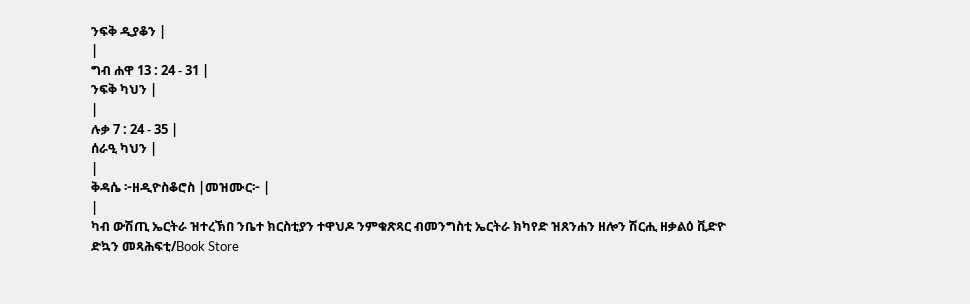ንፍቅ ዲያቆን |
|
ግብ ሐዋ 13 : 24 - 31 |
ንፍቅ ካህን |
|
ሉቃ 7 : 24 - 35 |
ሰራዒ ካህን |
|
ቅዳሴ ፦ዘዲዮስቆሮስ |መዝሙር፦ |
|
ካብ ውሽጢ ኤርትራ ዝተረኽበ ንቤተ ክርስቲያን ተዋህዶ ንምቁጽጻር ብመንግስቲ ኤርትራ ክካየድ ዝጸንሐን ዘሎን ሽርሒ ዘቃልዕ ቪድዮ
ድኳን መጻሕፍቲ/Book Store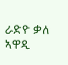ራድዮ ቃለ ኣዋዲ